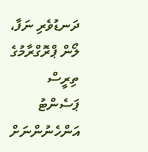ދަނޑުވެރި ނަފާ، ލޯން ޕްރޮގްރާމުގެ ތިރީސް ޕަސެންޓު އަންހެނުންނަށް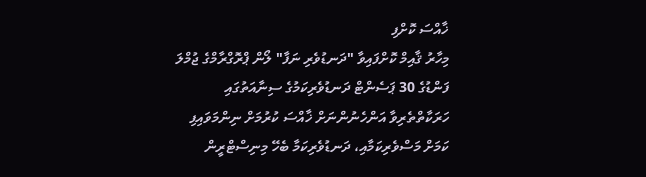ޚާއްސަ ކޮށްފި
މިހާރު ޤާއިމް ކޮށްފައިވާ "ދަނޑުވެރި ނަފާ" ލޯން ޕްރޮގްރާމްގެ ޖުމްލަ ފަންޑުގެ 30 ޕަސެންޓް ދަނޑުވެރިކަމުގެ ސިނާއަތުގައި ހަރަކާތްތެރިވާ އަންހެނުންނަށް ޚާއްސަ ކުރުމަށް ނިންމަވައިފި ކަމަށް މަސްވެރިކަމާއި، ދަނޑުވެރިކަމާ ބެހޭ މިނިސްޓްރީން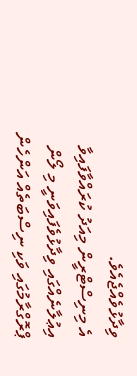ވިދާޅުވެއްޖެއެވެ.
އެ މިނިސްޓްރީން މިއަދު ކުރައްވާފައިވާ އިޢުލާނެއްގައި ވިދާޅުވެފައިވަނީ މި ލޯން ޕްރޮގްރާމުގައި ވަކި ނިސްބަތެއް އަންހެން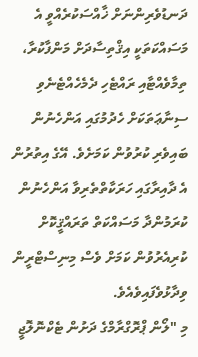ދަނޑުވެރިންނަށް ޚާއްސަކުރެއްވީ އެ މަސައްކަތަކީ އިޤްތިސާދަށް މަންފާކުރާ، ތިމާވެއްޓާއި ރައްޓެހި ދެމެހެއްޓެނެވި ސިނާޢަތަކަށް ހެދުމުގައި އަންހެނުން ބައިވެރި ކުރުވުން ކަމަށެވެ. އޭގެ އިތުރުން އެ ދާއިރާގައި ހަރަކާތްތެރިވާ އަންހެނުން ކުރަމުންދާ މަސައްކަތް ތަރައްޤީކޮށް ކުރިއެރުވުން ކަމަށް ވެސް މިނިސްޓްރީން ވިދާޅުވެފައިވެއެވެ.
މި "ލޯން ޕްރޮގްރާމްގެ ދަށުން ޓެކްނޮލޮޖީ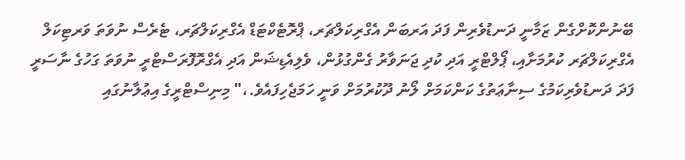ބޭނުންކޮށްގެން ޒަމާނީ ދަނޑުވެރިން ފަދަ އަރބަން އެގްރިކަލްޗަރ، ޕްރޮޓެކްޓަޑް އެގްރިކަލްޗަރ، ޓެރެސް ނުވަތަ ވަރޓިކަލް އެގްރިކަލްޗަރ ކުރުމަށާއި، ޕޯލްޓްރީ އަދި ކުދި ޖަނަވާރު ގެންގުޅުން، ވެލިއެޑިޝަން އަދި އެގްރޮފޮރަސްޓްރީ ނުވަތަ ގަހުގެ ނާސަރީ ފަދަ ދަނޑުވެރިކަމުގެ ސިނާޢަތުގެ ކަންކަމަށް ލޯނު ދޫކުރުމަށް ވަނީ ހަމަޖެހިފައެވެ.،" މިނިސްޓްރީގެ އިޢުލާނުގައި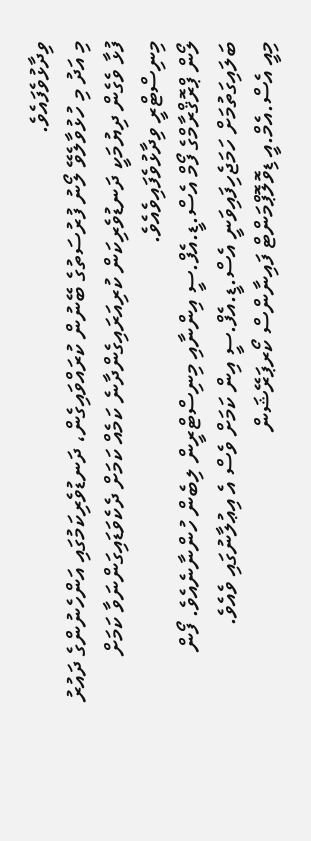ވިދާޅުވެފައެވެ.
މި އަދު މި ހުޅުވާލެވޭ ލޯނު ފުރުސަތުގެ ބޭނުން ކުރައްވައިގެން، ދަނޑުވެރިކަމުގައި އަންހެނުންގެ ދައުރު ފުޅާ ވެގެން ދިޔުމަކީ ދަނޑުވެރިކަން ކުރިއަރައިގެންދާނެ ކަމެއް ކަމަށް ދެކެވަޑައިގަންނަވާ ކަމަށް މިނިސްޓްރީ ވިދާޅުވެފައިވެއެވެ.
ލޯން ޕްރޮޤްރާމްގެ ފޯމް އެސް.ޑީ.އެފް.ސީ އިންނާއި މިނިސްޓްރީން ލިބެން ހުންނާނެއެވެ. ފޯން ބަލައިގަތުމަށް ހަމަޖެހިފައިވަނީ އެސް.ޑީ.އެފް.ސީ އިން ކަމަށް ވެސް އެ އިޢުލާނުގައި ވެއެވެ.
މިއީ އެސް.އެމް.އީ ޑިވޮލޮޕްމަންޓް ފައިނާންސް ކޯރޕަރޭޝަން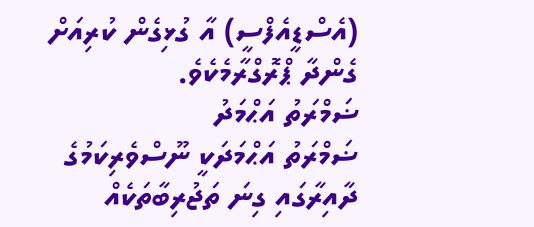(އެސްޑީއެފްސީ) އާ ގުޅިގެން ކުރިއަށް ގެންދާ ޕްރޮގްރާމެކެވެ.
ޟަމްރަތު އަޙްމަދު
ޟަމްރަތު އަޙްމަދަކީ ނޫސްވެރިކަމުގެ ދާއިރާގައި ގިނަ ތަޖުރިބާތަކެއް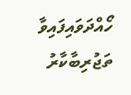ހޯއްދަވައިފައިވާ ތަޖުރިބާކާރު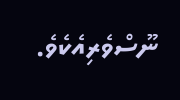ނޫސްވެރިއެކެވެ.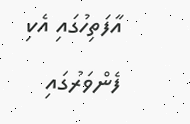އާފަތިހުގައި އެކި ފެންވަރުގައި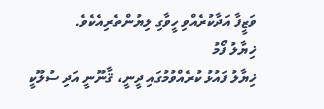ވަޒީފާ އަދާކުރެއްވި ހީވާގި ލިޔުންތެރިއެކެވެ.
ޚިޔާލު ފޯމު
ޚިޔާލު ފައުޅު ކުރެއްވުމުގައި ދީނީ، ޤާނޫނީ އަދި ސުލޫކީ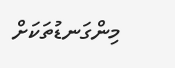މިންގަނޑުތަކަށް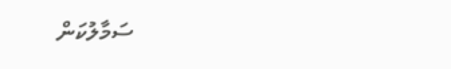ސަމާލުކަން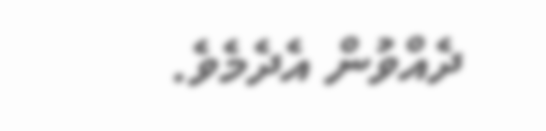ދެއްވުން އެދެމެވެ.